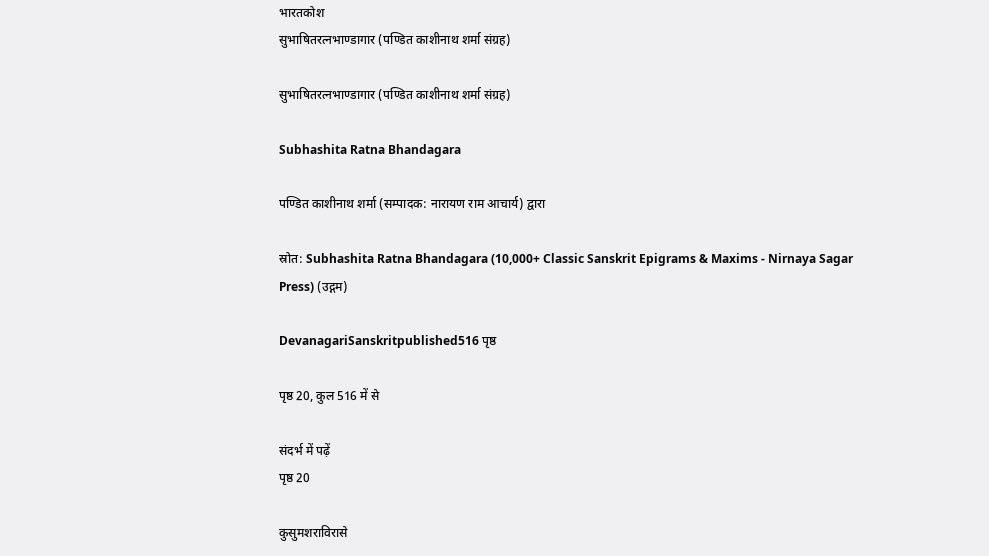भारतकोश
सुभाषितरत्नभाण्डागार (पण्डित काशीनाथ शर्मा संग्रह)

सुभाषितरत्नभाण्डागार (पण्डित काशीनाथ शर्मा संग्रह)

Subhashita Ratna Bhandagara

पण्डित काशीनाथ शर्मा (सम्पादक: नारायण राम आचार्य) द्वारा

स्रोत: Subhashita Ratna Bhandagara (10,000+ Classic Sanskrit Epigrams & Maxims - Nirnaya Sagar Press) (उद्गम)

DevanagariSanskritpublished516 पृष्ठ

पृष्ठ 20, कुल 516 में से

संदर्भ में पढ़ें
पृष्ठ 20

कुसुमशराविरासे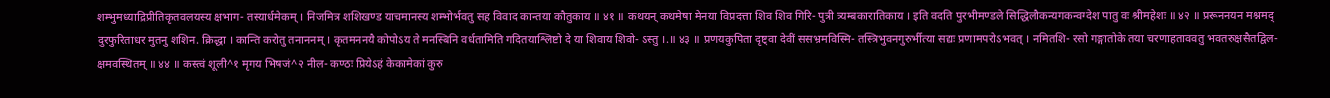शम्भुमध्याद्रिप्रीतिकृतवलयस्य क्षभाग- तस्यार्धमेकम् । निजमित्र शशिखण्ड याचमानस्य शम्भोर्भवतु सह विवाद कान्तया कौतुकाय ॥ ४१ ॥ कथयन् कथमेषा मेनया विप्रदत्ता शिव शिव गिरि- पुत्री त्र्यम्बकारातिकाय । इति वदति पुरभीमण्डले सिद्धिलौकन्यगकन्वग्देश पातु वः श्रीमहेशः ॥ ४२ ॥ प्ररूननयन मश्नमद् दुरफुरिताधर मुतनु शशिन. क्रिद्धा । कान्ति करोतु तनाननम् । कृतमननयै कोपोऽय ते मनस्बिनि वर्धतामिति गदितयाश्लिष्टो दे या शिवाय शिवो- ऽस्तु ।.॥ ४३ ॥ प्रणयकुपिता दृष्ट्वा देवीं ससभ्रमविस्मि- तस्त्रिभुवनगुरुर्भीत्या सद्यः प्रणामपरोऽभवत् । नमितशि- रसो गङ्गातोके तया चरणाहताववतु भवतरुक्षसैतद्विल- क्षमवस्थितम् ॥ ४४ ॥ कस्त्वं शूली^१ मृगय भिषजं^२ नील- कण्ठः प्रियेऽहं केकामेकां कुरु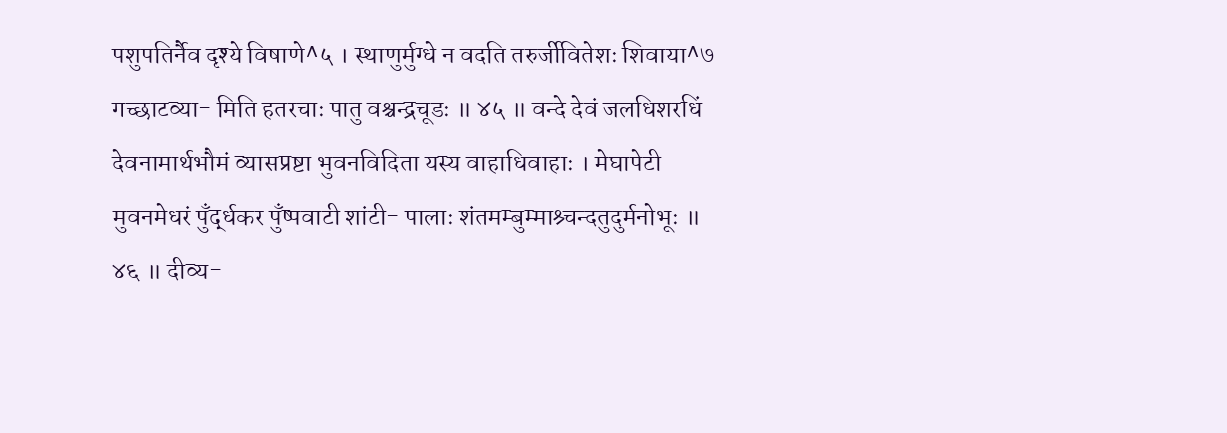पशुपतिर्नैव दृश्ये विषाणे^५ । स्थाणुर्मुग्धे न वदति तरुर्जीवितेशः शिवाया^७ गच्छाटव्या- मिति हतरचाः पातु वश्चन्द्रचूडः ॥ ४५ ॥ वन्दे देवं जलधिशरधिं देवनामार्थभौमं व्यासप्रष्टा भुवनविदिता यस्य वाहाधिवाहाः । मेघापेटी मुवनमेधरं पुँर्द्धकर पुँष्पवाटी शांटी- पालाः शंतमम्बुम्माश्र्चन्दतुदुर्मनोभूः ॥ ४६ ॥ दीव्य-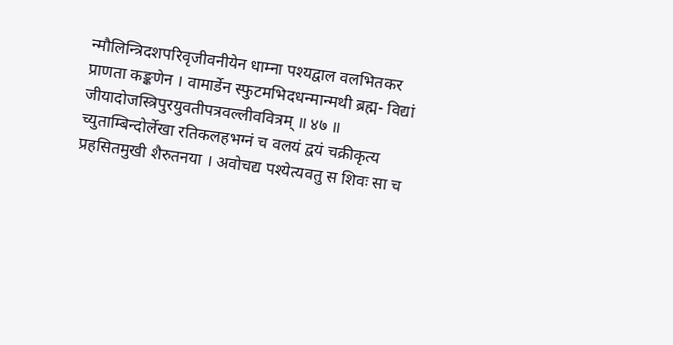न्मौलिन्त्रिदशपरिवृजीवनीयेन धाम्ना पश्यद्वाल वलभितकर प्राणता कङ्कणेन । वामार्डेन स्फुटमभिदधन्मान्मथी ब्रह्म- विद्यां जीयादोजस्त्रिपुरयुवतीपत्रवल्लीववित्रम् ॥ ४७ ॥ च्युताम्बिन्दोर्लेखा रतिकलहभग्नं च वलयं द्वयं चक्रीकृत्य प्रहसितमुखी शैरुतनया । अवोचद्य पश्येत्यवतु स शिवः सा च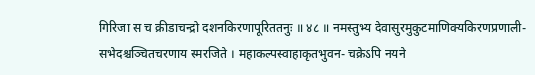गिरिजा स च क्रीडाचन्द्रो दशनकिरणापूरिततनुः ॥ ४८ ॥ नमस्तुभ्य देवासुरमुकुटमाणिक्यकिरणप्रणाली- सभेदश्चञ्चितचरणाय स्मरजिते । महाकल्पस्वाहाकृतभुवन- चक्रेऽपि नयने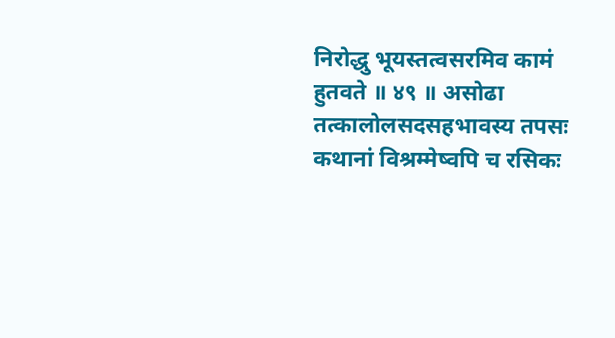निरोद्धु भूयस्तत्वसरमिव कामं हुतवते ॥ ४९ ॥ असोढा तत्कालोलसदसहभावस्य तपसः कथानां विश्रम्मेष्वपि च रसिकः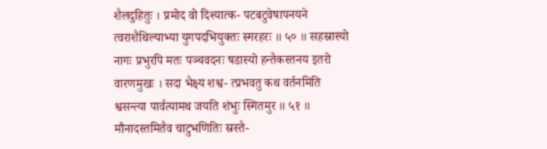शैलदुहितुः । प्रमोद वो दिश्यात्क- पटबटुवेषापनयने त्वराशैथिल्याभ्या युगपदभियुक्तः स्मरहरः ॥ ५० ॥ सहस्रास्यो नागः प्रभुरपि मतः पञ्चवदनः षडास्यो हन्तैकस्तनय इतरो वारणमुखः । सदा भैक्ष्य शश्व- त्प्रभवतु कथ वर्तनमिति श्वसन्त्या पार्वत्यामथ जयति शंभुः स्मितमुर ॥ ५१ ॥ मौनादस्तमितैव चाटुभणितिः स्रस्तै-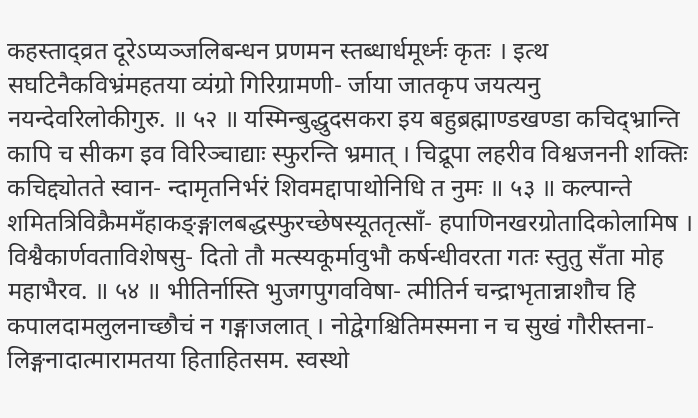कहस्ताद्व्रत दूरेऽप्यञ्जलिबन्धन प्रणमन स्तब्धार्धमूर्ध्नः कृतः । इत्थ सघटिनैकविभ्रंमहतया व्यंग्रो गिरिग्रामणी- र्जाया जातकृप जयत्यनु नयन्देवरिलोकीगुरु. ॥ ५२ ॥ यस्मिन्बुद्धुदसकरा इय बहुब्रह्माण्डखण्डा कचिद्भ्रान्ति कापि च सीकग इव विरिञ्चाद्याः स्फुरन्ति भ्रमात् । चिद्रूपा लहरीव विश्वजननी शक्तिः कचिद्द्योतते स्वान- न्दामृतनिर्भरं शिवमद्दापाथोनिधि त नुमः ॥ ५३ ॥ कल्पान्ते शमितत्रिविक्रैममँहाकङ्ङ्गालबद्धस्फुरच्छेषस्यूततृत्साँ- हपाणिनखरग्रोतादिकोलामिष । विश्वैकार्णवताविशेषसु- दितो तौ मत्स्यकूर्मावुभौ कर्षन्धीवरता गतः स्तुतु सँता मोह महाभैरव. ॥ ५४ ॥ भीतिर्नास्ति भुजगपुगवविषा- त्मीतिर्न चन्द्राभृतान्नाशौच हि कपालदामलुलनाच्छौचं न गङ्गाजलात् । नोद्वेगश्चितिमस्मना न च सुखं गौरीस्तना- लिङ्गनादात्मारामतया हिताहितसम. स्वस्थो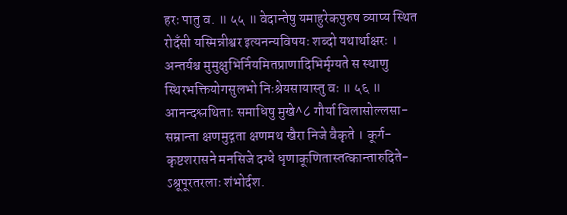हरः पातु व. ॥ ५५ ॥ वेदान्तेषु यमाहुरेकपुरुष व्याप्य स्थित रोदँसी यस्मिन्नीश्वर इत्यनन्यविषयः शब्दो यथार्थाक्षरः । अन्तर्यश्च मुमुक्षुभिर्नियमितप्राणादिभिर्मृग्यते स स्थाणु स्थिरभक्तियोगसुलभो निःश्रेयसायास्तु वः ॥ ५६ ॥ आनन्दश्लथिताः समाधिषु मुखे^८ गौर्या विलासोल्लसा- सम्रान्ता क्षणमुद्गता क्षणमथ खैरा निजे वैकृते । कूर्ग- कृष्टशरासने मनसिजे दग्धे धृणाकूणितास्तत्कान्तारुदिते- ऽश्रूपूरतरलाः शंभोर्दश.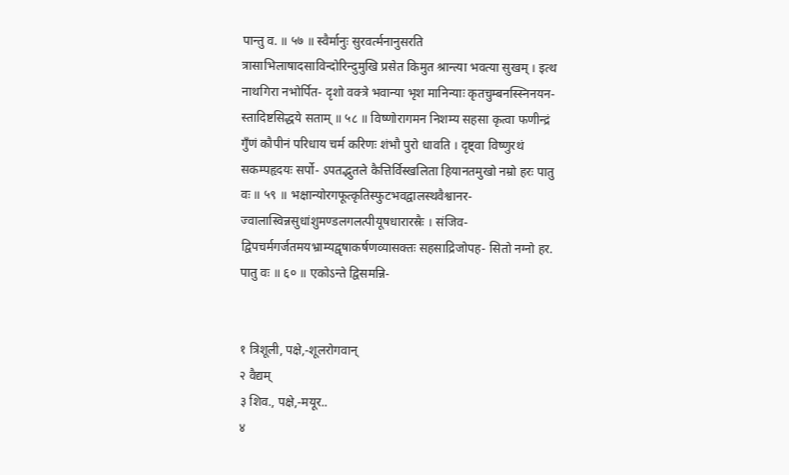पान्तु व. ॥ ५७ ॥ स्वैर्मानुः सुरवर्त्मनानुसरति त्रासाभिलाषादसाविन्दोरिन्दुमुखि प्रसेत किमुत श्रान्त्या भवत्या सुखम् । इत्थ नाथगिरा नभोर्पित- दृशो वक्त्रे भवान्या भृश मानिन्याः कृतचुम्बनस्स्निनयन- स्तादिष्टसिद्धये सताम् ॥ ५८ ॥ विष्णोरागमन निशम्य सहसा कृत्वा फणीन्द्रं गुँणं कौपीनं परिधाय चर्म करिणः शंभौ पुरो धावति । दृष्ट्वा विष्णुरथं सकम्पहृदयः सर्पो- ऽपतद्भुतले कैत्तिर्विस्खलिता हियानतमुखो नम्रो हरः पातु वः ॥ ५९ ॥ भक्षान्योरगफूत्कृतिस्फुटभवद्वालस्थवैश्वानर- ज्वालास्विन्नसुधांशुमण्डलगलत्पीयूषधारारस्रैः । संजिव- द्विपचर्मगर्जतमयभ्राम्यद्वृषाकर्षणव्यासक्तः सहसाद्रिजोपह- सितो नग्नो हर. पातु वः ॥ ६० ॥ एकोऽन्ते द्विसमन्नि-


१ त्रिशूली, पक्षे,-शूलरोगवान्
२ वैद्यम्
३ शिव., पक्षे,-मयूर..
४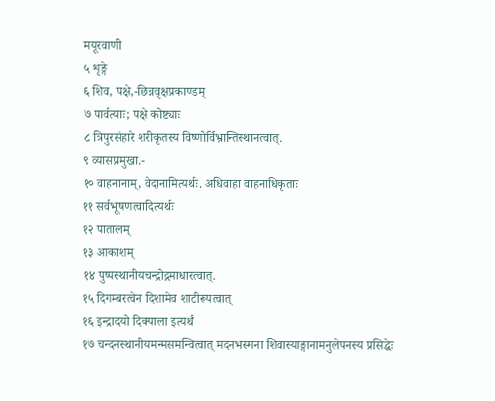मयूरवाणी
५ शृङ्गे
६ शिव, पक्षे,-छिन्नवृक्षप्रकाण्डम्
७ पार्वत्याः; पक्षे कोष्ट्याः
८ त्रिपुरसंहारे शरीकृतस्य विष्णोर्विभ्रान्तिस्थानत्वात्.
९ व्यासप्रमुखा.-
१० वाहनानाम्, वेदानामित्यर्थः. अधिवाहा वाहनाधिकृताः
११ सर्वभूषणत्वादित्यर्थः
१२ पातालम्
१३ आकाशम्
१४ पुष्पस्थानीयचन्द्रोद्गमाधारत्वात्.
१५ दिगम्बरत्वेन दिशामेव शाटीरूपत्वात्
१६ इन्द्रादयो दिक्पाला इत्यर्थं
१७ चन्दनस्थानीयमन्मसमन्वित्वात् मदनभस्मना शिवास्याङ्गानामनुलेपनस्य प्रसिद्धेः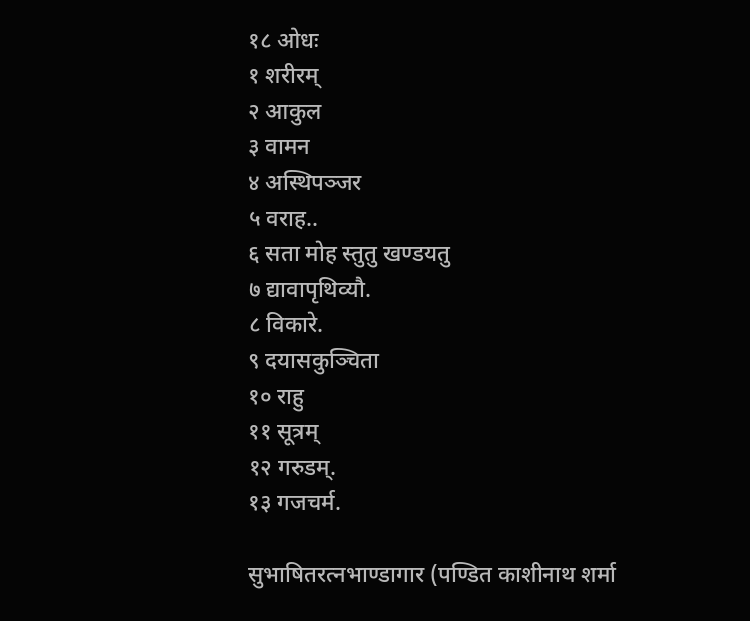१८ ओधः
१ शरीरम्
२ आकुल
३ वामन
४ अस्थिपञ्जर
५ वराह..
६ सता मोह स्तुतु खण्डयतु
७ द्यावापृथिव्यौ.
८ विकारे.
९ दयासकुञ्चिता
१० राहु
११ सूत्रम्
१२ गरुडम्.
१३ गजचर्म.

सुभाषितरत्नभाण्डागार (पण्डित काशीनाथ शर्मा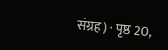संग्रह) · पृष्ठ 20,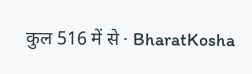कुल 516 में से · BharatKosha